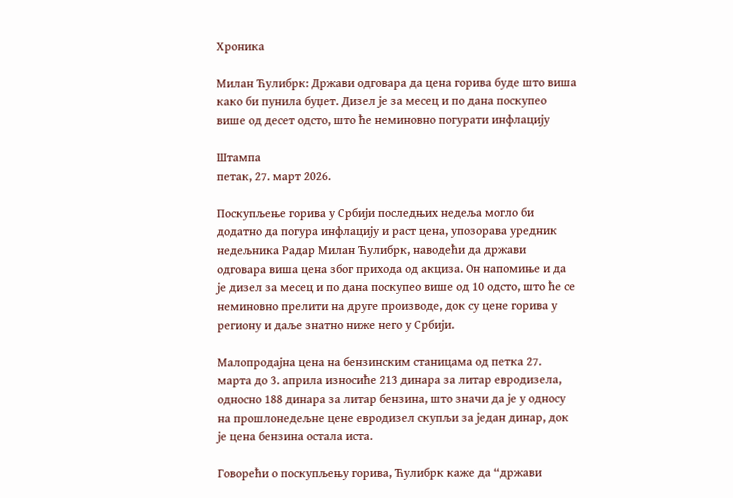Хроника

Милан Ћулибрк: Држави одговара да цена горива буде што виша како би пунила буџет. Дизел је за месец и по дана поскупео више од десет одсто, што ће неминовно погурати инфлацију

Штампа
петак, 27. март 2026.

Поскупљење горива у Србији последњих недеља могло би додатно да погура инфлацију и раст цена, упозорава уредник недељника Радар Милан Ћулибрк, наводећи да држави одговара виша цена због прихода од акциза. Он напомиње и да је дизел за месец и по дана поскупео више од 10 одсто, што ће се неминовно прелити на друге производе, док су цене горива у региону и даље знатно ниже него у Србији.

Малопродајна цена на бензинским станицама од петка 27. марта до 3. априла износиће 213 динара за литар евродизела, односно 188 динара за литар бензина, што значи да је у односу на прошлонедељне цене евродизел скупљи за један динар, док је цена бензина остала иста.

Говорећи о поскупљењу горива, Ћулибрк каже да “држави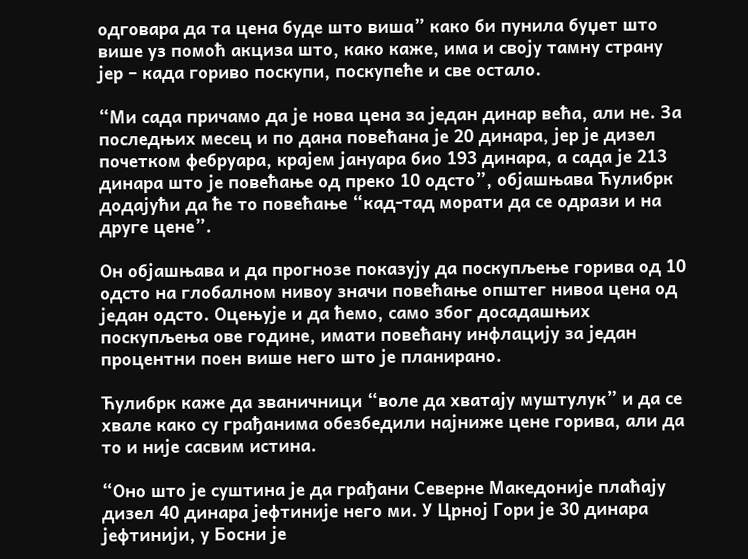одговара да та цена буде што виша” како би пунила буџет што више уз помоћ акциза што, како каже, има и своју тамну страну јер – када гориво поскупи, поскупеће и све остало.

“Ми сада причамо да је нова цена за један динар већа, али не. За последњих месец и по дана повећана је 20 динара, јер је дизел почетком фебруара, крајем јануара био 193 динара, а сада је 213 динара што је повећање од преко 10 одсто”, објашњава Ћулибрк додајући да ће то повећање “кад-тад морати да се одрази и на друге цене”.

Он објашњава и да прогнозе показују да поскупљење горива од 10 одсто на глобалном нивоу значи повећање општег нивоа цена од један одсто. Оцењује и да ћемо, само због досадашњих поскупљења ове године, имати повећану инфлацију за један процентни поен више него што је планирано.

Ћулибрк каже да званичници “воле да хватају муштулук” и да се хвале како су грађанима обезбедили најниже цене горива, али да то и није сасвим истина.

“Оно што је суштина је да грађани Северне Македоније плаћају дизел 40 динара јефтиније него ми. У Црној Гори је 30 динара јефтинији, у Босни је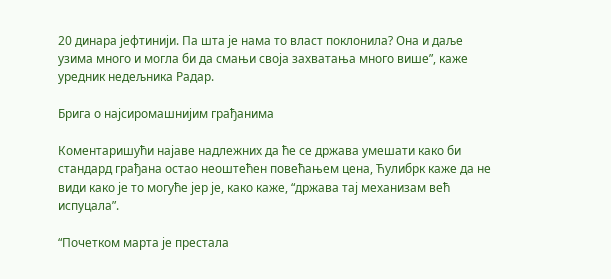20 динара јефтинији. Па шта је нама то власт поклонила? Она и даље узима много и могла би да смањи своја захватања много више”, каже уредник недељника Радар.

Брига о најсиромашнијим грађанима

Коментаришући најаве надлежних да ће се држава умешати како би стандард грађана остао неоштећен повећањем цена, Ћулибрк каже да не види како је то могуће јер је, како каже, “држава тај механизам већ испуцала”.

“Почетком марта је престала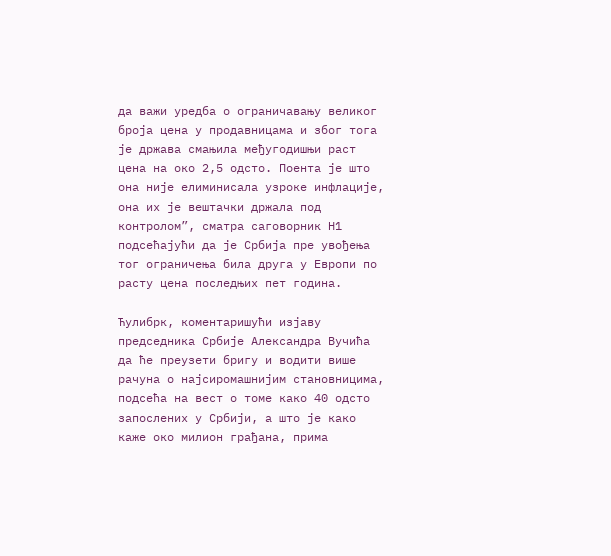да важи уредба о ограничавању великог броја цена у продавницама и због тога је држава смањила међугодишњи раст цена на око 2,5 одсто. Поента је што она није елиминисала узроке инфлације, она их је вештачки држала под контролом”, сматра саговорник Н1 подсећајући да је Србија пре увођења тог ограничења била друга у Европи по расту цена последњих пет година.

Ћулибрк, коментаришући изјаву председника Србије Александра Вучића да ће преузети бригу и водити више рачуна о најсиромашнијим становницима, подсећа на вест о томе како 40 одсто запослених у Србији, а што је како каже око милион грађана, прима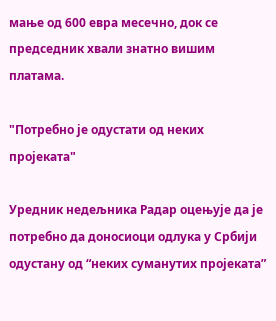мање од 600 евра месечно, док се председник хвали знатно вишим платама.

"Потребно је одустати од неких пројеката"

Уредник недељника Радар оцењује да је потребно да доносиоци одлука у Србији одустану од “неких суманутих пројеката”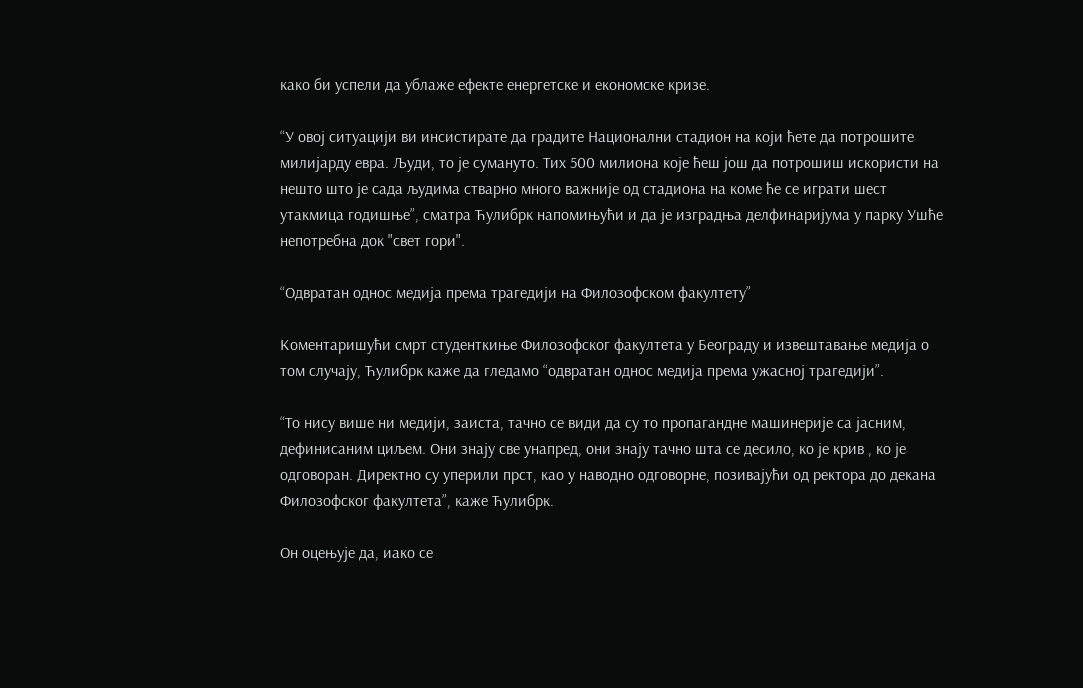како би успели да ублаже ефекте енергетске и економске кризе.

“У овој ситуацији ви инсистирате да градите Национални стадион на који ћете да потрошите милијарду евра. Људи, то је сумануто. Тих 500 милиона које ћеш још да потрошиш искористи на нешто што је сада људима стварно много важније од стадиона на коме ће се играти шест утакмица годишње”, сматра Ћулибрк напомињући и да је изградња делфинаријума у парку Ушће непотребна док "свет гори".

“Одвратан однос медија према трагедији на Филозофском факултету”

Коментаришући смрт студенткиње Филозофског факултета у Београду и извештавање медија о том случају, Ћулибрк каже да гледамо “одвратан однос медија према ужасној трагедији”.

“То нису више ни медији, заиста, тачно се види да су то пропагандне машинерије са јасним, дефинисаним циљем. Они знају све унапред, они знају тачно шта се десило, ко је крив , ко је одговоран. Директно су уперили прст, као у наводно одговорне, позивајући од ректора до декана Филозофског факултета”, каже Ћулибрк.

Он оцењује да, иако се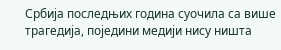Србија последњих година суочила са више трагедија, поједини медији нису ништа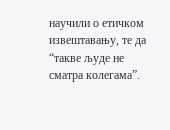научили о етичком извештавању, те да “такве људе не сматра колегама”.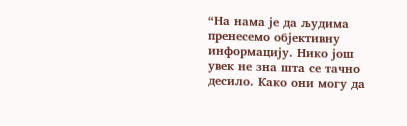“На нама је да људима пренесемо објективну информацију. Нико још увек не зна шта се тачно десило. Како они могу да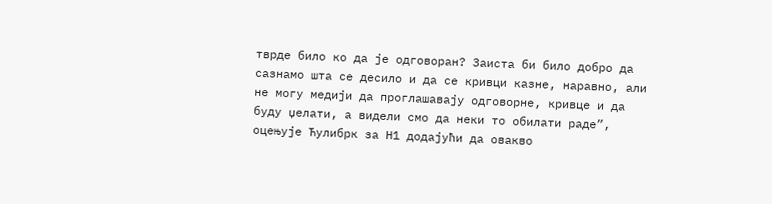тврде било ко да је одговоран? Заиста би било добро да сазнамо шта се десило и да се кривци казне, наравно, али не могу медији да проглашавају одговорне, кривце и да буду џелати, а видели смо да неки то обилати раде”, оцењује Ћулибрк за Н1 додајући да овакво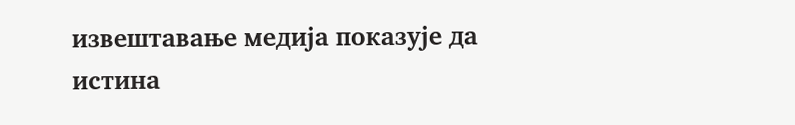извештавање медија показује да истина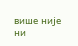више није ни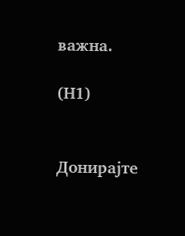важна.

(Н1)


Донирајте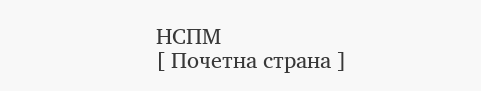НСПМ
[ Почетна страна ]